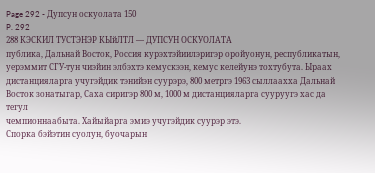Page 292 - Дупсун оскуолата 150
P. 292
288 КЭСКИЛ ТУСТЭНЭР КЫйЛТЛ — ДУПСУН ОСКУОЛАТА
публика, Дальнай Восток, Россия курэхтэйиилэригэр оройуонун, республикатын,
уерэммит СГУ-тун чиэйин элбэхтэ кемускээн, кемус келейунэ тохтубута. Ыраах
дистанцияларга учугэйдик тэнийэн суурэрэ, 800 метргэ 1963 сыллаахха Дальнай
Восток зонатыгар, Саха сиригэр 800 м, 1000 м дистанцияларга сууруугэ хас да тегул
чемпионнаабыта. Хайыйарга эмиэ учугэйдик суурэр этэ.
Спорка бэйэтин суолун, буочарын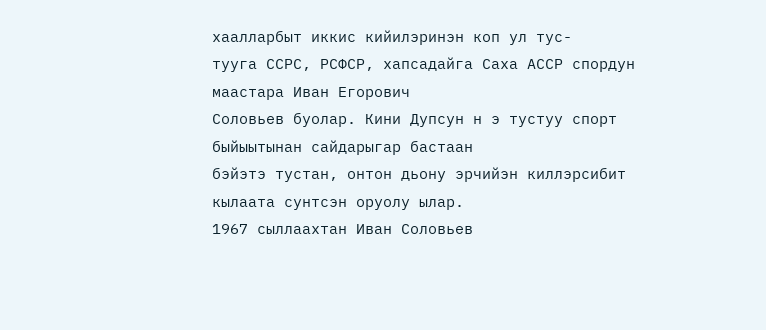хаалларбыт иккис кийилэринэн коп ул тус-
тууга ССРС, РСФСР, хапсадайга Саха АССР спордун маастара Иван Егорович
Соловьев буолар. Кини Дупсун н э тустуу спорт быйыытынан сайдарыгар бастаан
бэйэтэ тустан, онтон дьону эрчийэн киллэрсибит кылаата сунтсэн оруолу ылар.
1967 сыллаахтан Иван Соловьев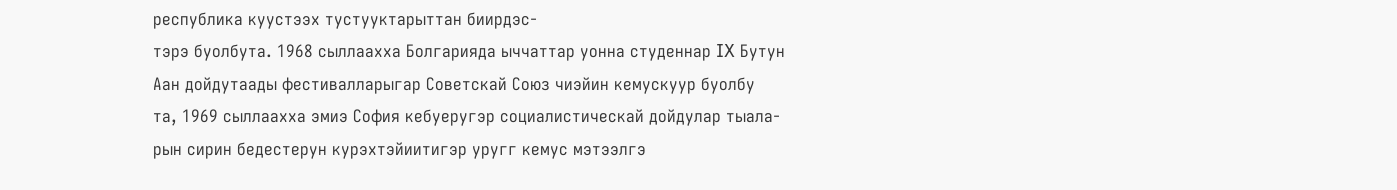республика куустээх тустууктарыттан биирдэс-
тэрэ буолбута. 1968 сыллаахха Болгарияда ыччаттар уонна студеннар IX Бутун
Аан дойдутаады фестивалларыгар Советскай Союз чиэйин кемускуур буолбу
та, 1969 сыллаахха эмиэ София кебуеругэр социалистическай дойдулар тыала-
рын сирин бедестерун курэхтэйиитигэр уругг кемус мэтээлгэ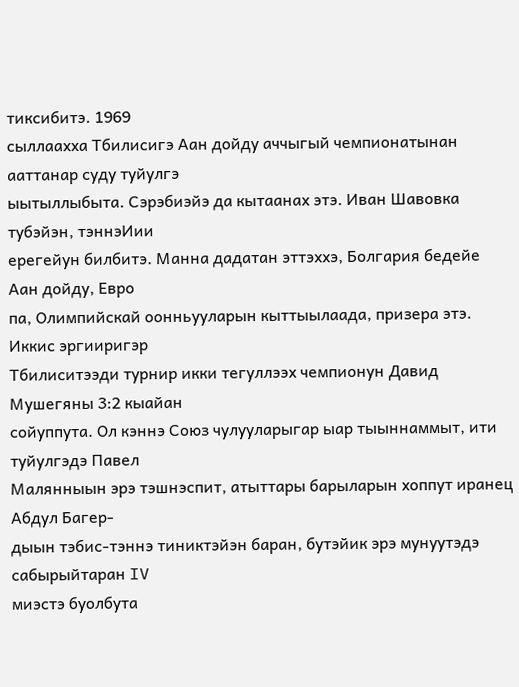тиксибитэ. 1969
сыллаахха Тбилисигэ Аан дойду аччыгый чемпионатынан ааттанар суду туйулгэ
ыытыллыбыта. Сэрэбиэйэ да кытаанах этэ. Иван Шавовка тубэйэн, тэннэИии
ерегейун билбитэ. Манна дадатан эттэххэ, Болгария бедейе Аан дойду, Евро
па, Олимпийскай оонньууларын кыттыылаада, призера этэ. Иккис эргииригэр
Тбилиситээди турнир икки тегуллээх чемпионун Давид Мушегяны 3:2 кыайан
сойуппута. Ол кэннэ Союз чулууларыгар ыар тыыннаммыт, ити туйулгэдэ Павел
Малянныын эрэ тэшнэспит, атыттары барыларын хоппут иранец Абдул Багер-
дыын тэбис-тэннэ тиниктэйэн баран, бутэйик эрэ мунуутэдэ сабырыйтаран IV
миэстэ буолбута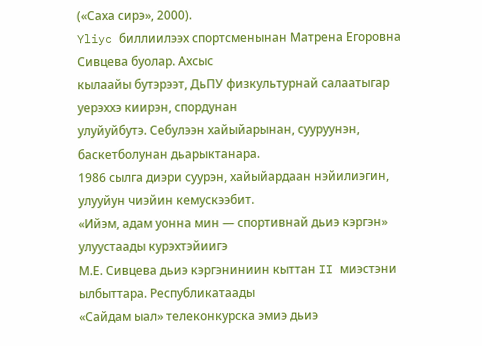(«Саха сирэ», 2000).
Yliyc биллиилээх спортсменынан Матрена Егоровна Сивцева буолар. Ахсыс
кылаайы бутэрээт, ДьПУ физкультурнай салаатыгар уерэххэ киирэн, спордунан
улуйуйбутэ. Себулээн хайыйарынан, сууруунэн, баскетболунан дьарыктанара.
1986 сылга диэри суурэн, хайыйардаан нэйилиэгин, улууйун чиэйин кемускээбит.
«Ийэм, адам уонна мин — спортивнай дьиэ кэргэн» улуустаады курэхтэйиигэ
М.Е. Сивцева дьиэ кэргэниниин кыттан II миэстэни ылбыттара. Республикатаады
«Сайдам ыал» телеконкурска эмиэ дьиэ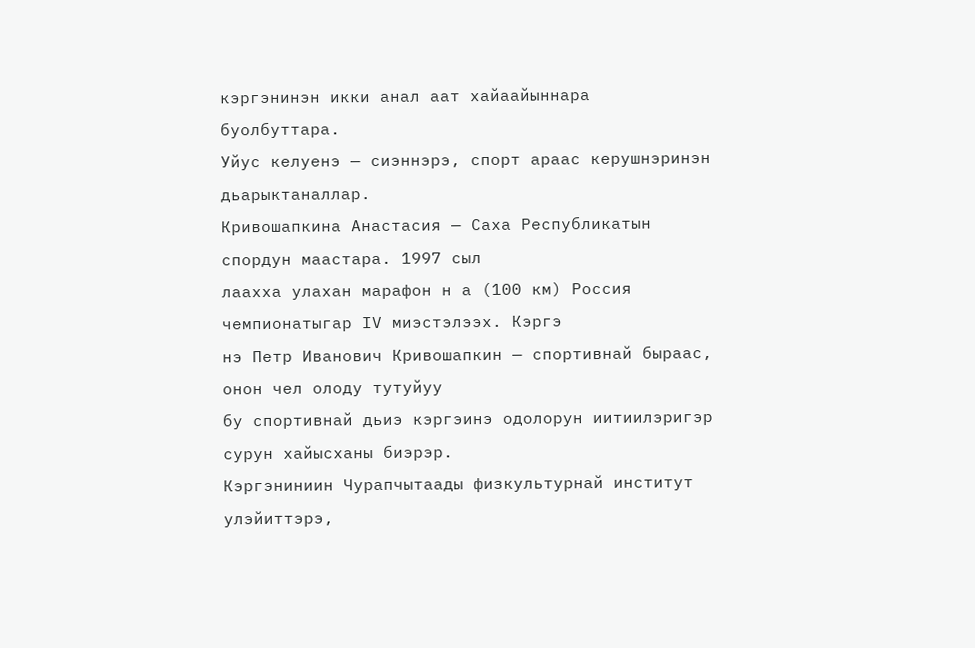кэргэнинэн икки анал аат хайаайыннара
буолбуттара.
Уйус келуенэ — сиэннэрэ, спорт араас керушнэринэн дьарыктаналлар.
Кривошапкина Анастасия — Саха Республикатын спордун маастара. 1997 сыл
лаахха улахан марафон н а (100 км) Россия чемпионатыгар IV миэстэлээх. Кэргэ
нэ Петр Иванович Кривошапкин — спортивнай быраас, онон чел олоду тутуйуу
бу спортивнай дьиэ кэргэинэ одолорун иитиилэригэр сурун хайысханы биэрэр.
Кэргэниниин Чурапчытаады физкультурнай институт улэйиттэрэ,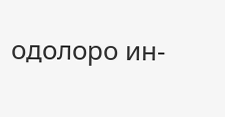одолоро ин-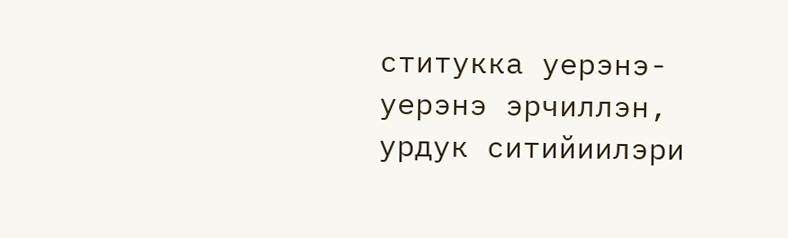ститукка уерэнэ-уерэнэ эрчиллэн, урдук ситийиилэри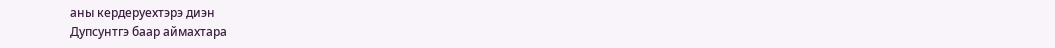аны кердеруехтэрэ диэн
Дупсунтгэ баар аймахтара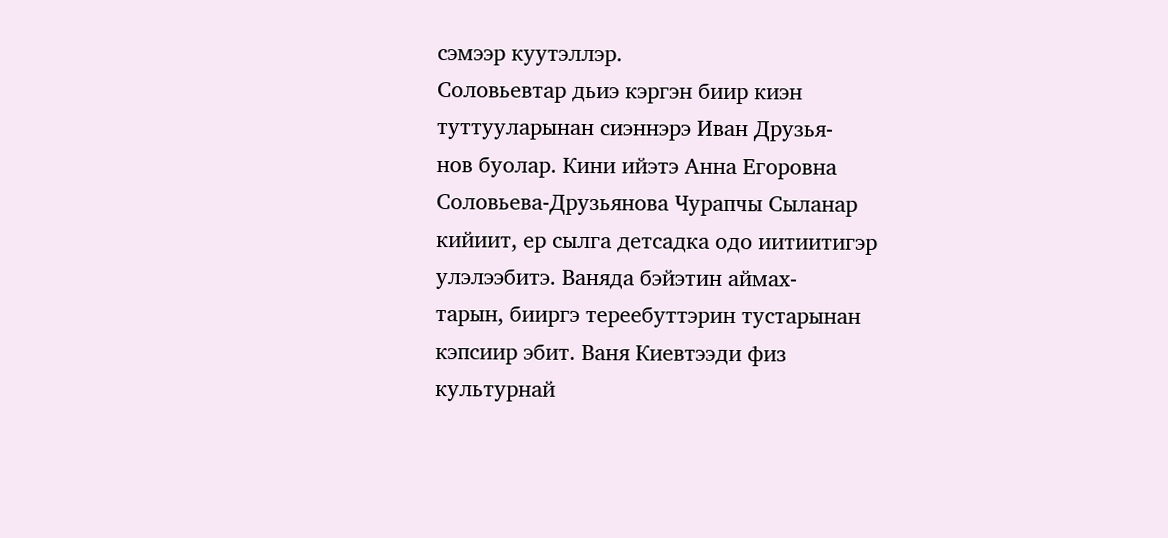сэмээр куутэллэр.
Соловьевтар дьиэ кэргэн биир киэн туттууларынан сиэннэрэ Иван Друзья-
нов буолар. Кини ийэтэ Анна Егоровна Соловьева-Друзьянова Чурапчы Сыланар
кийиит, ер сылга детсадка одо иитиитигэр улэлээбитэ. Ваняда бэйэтин аймах-
тарын, бииргэ тереебуттэрин тустарынан кэпсиир эбит. Ваня Киевтээди физ
культурнай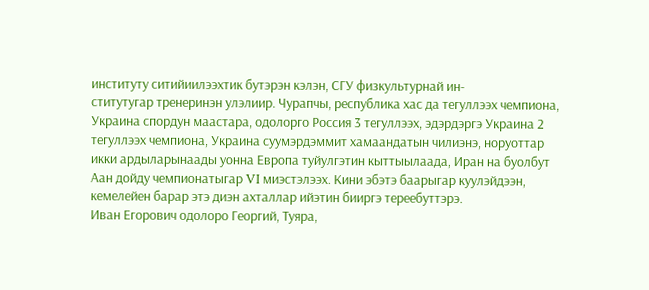институту ситийиилээхтик бутэрэн кэлэн, СГУ физкультурнай ин-
ститутугар тренеринэн улэлиир. Чурапчы, республика хас да тегуллээх чемпиона,
Украина спордун маастара, одолорго Россия 3 тегуллээх, эдэрдэргэ Украина 2
тегуллээх чемпиона, Украина суумэрдэммит хамаандатын чилиэнэ, норуоттар
икки ардыларынаады уонна Европа туйулгэтин кыттыылаада, Иран на буолбут
Аан дойду чемпионатыгар VI миэстэлээх. Кини эбэтэ баарыгар куулэйдээн,
кемелейен барар этэ диэн ахталлар ийэтин бииргэ тереебуттэрэ.
Иван Егорович одолоро Георгий, Туяра,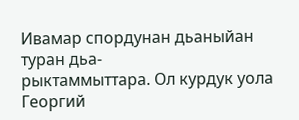Ивамар спордунан дьаныйан туран дьа-
рыктаммыттара. Ол курдук уола Георгий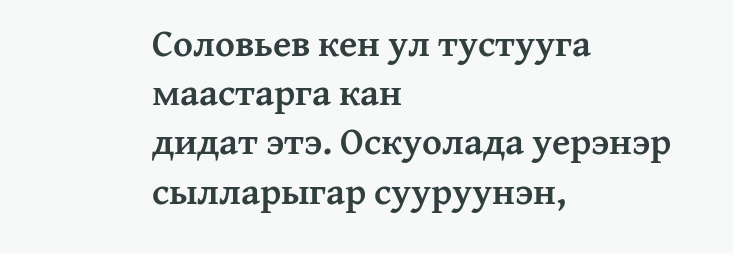Соловьев кен ул тустууга маастарга кан
дидат этэ. Оскуолада уерэнэр сылларыгар сууруунэн,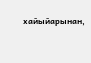хайыйарынан,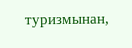туризмынан,